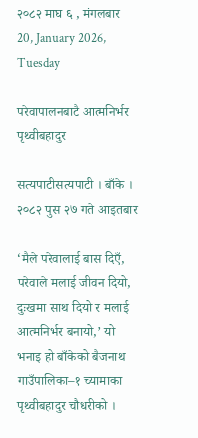२०८२ माघ ६ , मंगलबार 20, January 2026, Tuesday

परेवापालनबाटै आत्मनिर्भर पृथ्वीबहादुर

सत्यपाटीसत्यपाटी । बाँके । २०८२ पुस २७ गते आइतबार

‘मैले परेवालाई बास दिएँ, परेवाले मलाई जीवन दियो, दुःखमा साथ दियो र मलाई आत्मनिर्भर बनायो,’ यो भनाइ हो बाँकेको बैजनाथ गाउँपालिका–१ च्यामाका पृथ्वीबहादुर चौधरीको ।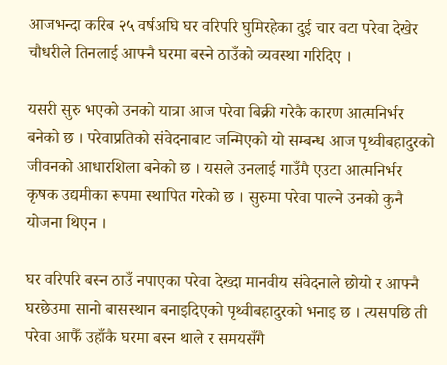आजभन्दा करिब २५ वर्षअघि घर वरिपरि घुमिरहेका दुई चार वटा परेवा देखेर चौधरीले तिनलाई आफ्नै घरमा बस्ने ठाउँको व्यवस्था गरिदिए ।

यसरी सुरु भएको उनको यात्रा आज परेवा बिक्री गरेकै कारण आत्मनिर्भर बनेको छ । परेवाप्रतिको संवेदनाबाट जन्मिएको यो सम्बन्ध आज पृथ्वीबहादुरको जीवनको आधारशिला बनेको छ । यसले उनलाई गाउँमै एउटा आत्मनिर्भर कृषक उद्यमीका रूपमा स्थापित गरेको छ । सुरुमा परेवा पाल्ने उनको कुनै योजना थिएन ।

घर वरिपरि बस्न ठाउँ नपाएका परेवा देख्दा मानवीय संवेदनाले छोयो र आफ्नै घरछेउमा सानो बासस्थान बनाइदिएको पृथ्वीबहादुरको भनाइ छ । त्यसपछि ती परेवा आफैँ उहाँकै घरमा बस्न थाले र समयसँगै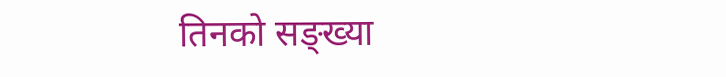तिनको सङ्ख्या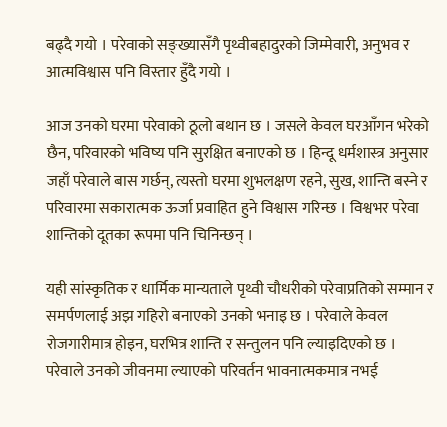बढ्दै गयो । परेवाको सङ्ख्यासँगै पृथ्वीबहादुरको जिम्मेवारी, अनुभव र आत्मविश्वास पनि विस्तार हुँदै गयो ।

आज उनको घरमा परेवाको ठूलो बथान छ । जसले केवल घरआँगन भरेको छैन, परिवारको भविष्य पनि सुरक्षित बनाएको छ । हिन्दू धर्मशास्त्र अनुसार जहाँ परेवाले बास गर्छन्, त्यस्तो घरमा शुभलक्षण रहने, सुख, शान्ति बस्ने र परिवारमा सकारात्मक ऊर्जा प्रवाहित हुने विश्वास गरिन्छ । विश्वभर परेवा शान्तिको दूतका रूपमा पनि चिनिन्छन् ।

यही सांस्कृतिक र धार्मिक मान्यताले पृथ्वी चौधरीको परेवाप्रतिको सम्मान र समर्पणलाई अझ गहिरो बनाएको उनको भनाइ छ । परेवाले केवल रोजगारीमात्र होइन, घरभित्र शान्ति र सन्तुलन पनि ल्याइदिएको छ । परेवाले उनको जीवनमा ल्याएको परिवर्तन भावनात्मकमात्र नभई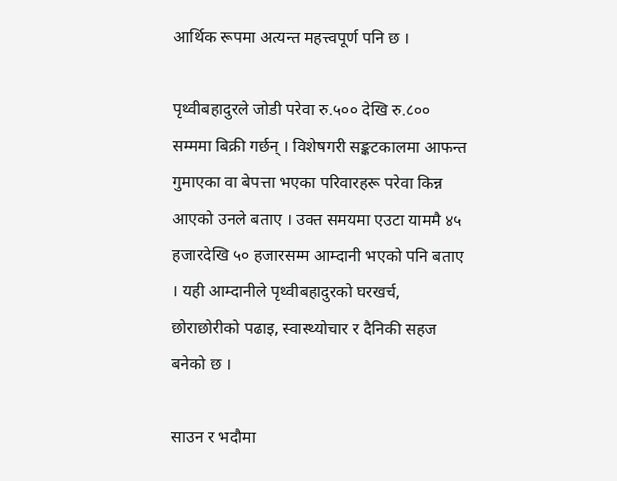आर्थिक रूपमा अत्यन्त महत्त्वपूर्ण पनि छ ।

पृथ्वीबहादुरले जोडी परेवा रु.५०० देखि रु.८०० सम्ममा बिक्री गर्छन् । विशेषगरी सङ्कटकालमा आफन्त गुमाएका वा बेपत्ता भएका परिवारहरू परेवा किन्न आएको उनले बताए । उक्त समयमा एउटा याममै ४५ हजारदेखि ५० हजारसम्म आम्दानी भएको पनि बताए । यही आम्दानीले पृथ्वीबहादुरको घरखर्च, छोराछोरीको पढाइ, स्वास्थ्योचार र दैनिकी सहज बनेको छ ।

साउन र भदौमा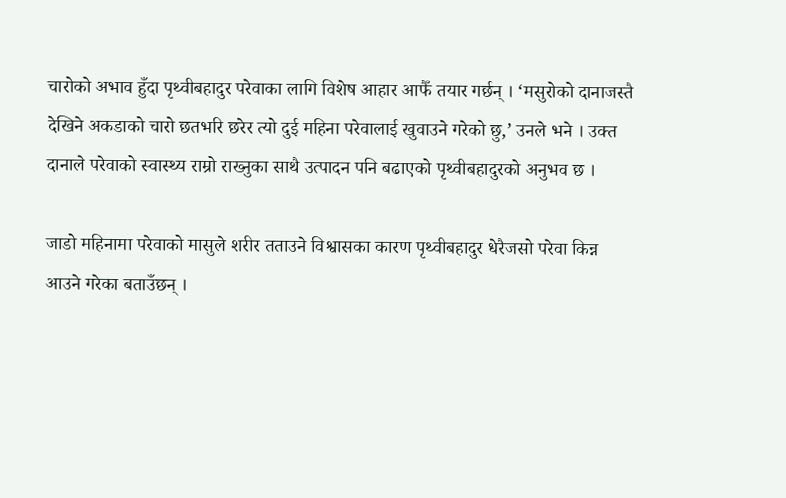चारोको अभाव हुँदा पृथ्वीबहादुर परेवाका लागि विशेष आहार आफैँ तयार गर्छन् । ‘मसुरोको दानाजस्तै देखिने अकडाको चारो छतभरि छरेर त्यो दुई महिना परेवालाई खुवाउने गरेको छु,’ उनले भने । उक्त दानाले परेवाको स्वास्थ्य राम्रो राख्नुका साथै उत्पादन पनि बढाएको पृथ्वीबहादुरको अनुभव छ ।

जाडो महिनामा परेवाको मासुले शरीर तताउने विश्वासका कारण पृथ्वीबहादुर धेरैजसो परेवा किन्न आउने गरेका बताउँछन् ।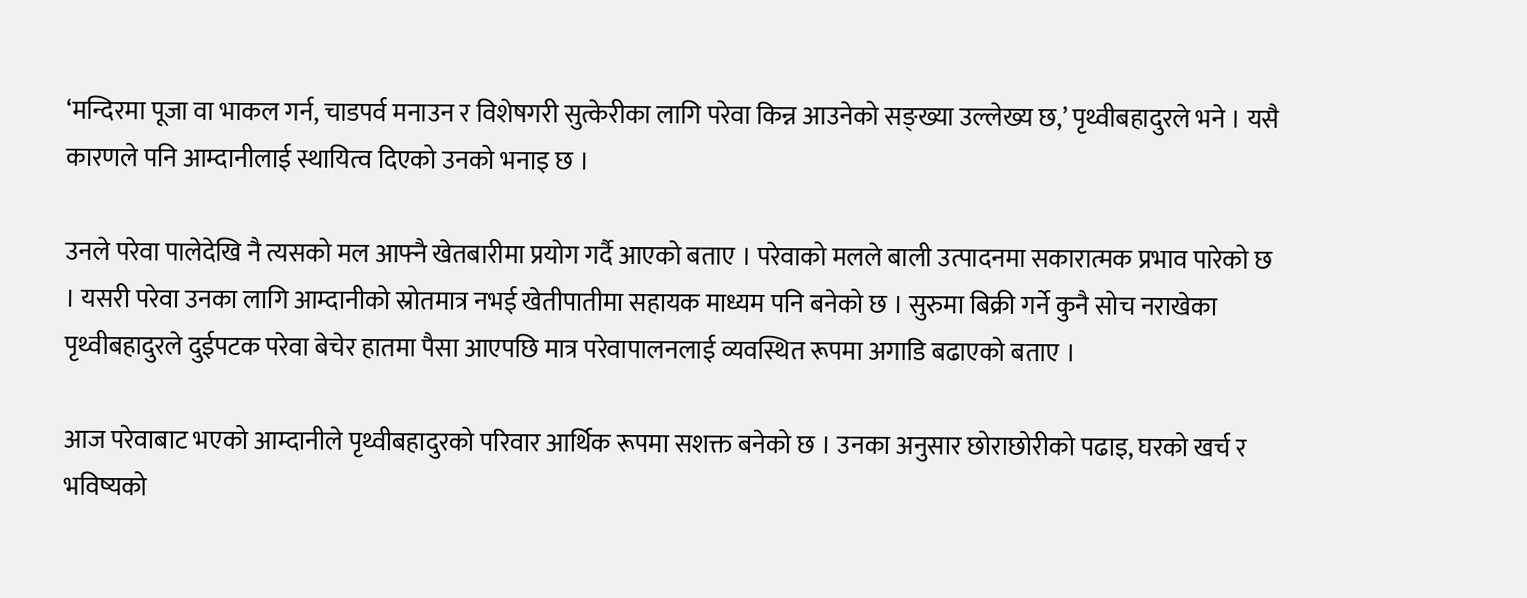‘मन्दिरमा पूजा वा भाकल गर्न, चाडपर्व मनाउन र विशेषगरी सुत्केरीका लागि परेवा किन्न आउनेको सङ्ख्या उल्लेख्य छ,’ पृथ्वीबहादुरले भने । यसै कारणले पनि आम्दानीलाई स्थायित्व दिएको उनको भनाइ छ ।

उनले परेवा पालेदेखि नै त्यसको मल आफ्नै खेतबारीमा प्रयोग गर्दै आएको बताए । परेवाको मलले बाली उत्पादनमा सकारात्मक प्रभाव पारेको छ । यसरी परेवा उनका लागि आम्दानीको स्रोतमात्र नभई खेतीपातीमा सहायक माध्यम पनि बनेको छ । सुरुमा बिक्री गर्ने कुनै सोच नराखेका पृथ्वीबहादुरले दुईपटक परेवा बेचेर हातमा पैसा आएपछि मात्र परेवापालनलाई व्यवस्थित रूपमा अगाडि बढाएको बताए ।

आज परेवाबाट भएको आम्दानीले पृथ्वीबहादुरको परिवार आर्थिक रूपमा सशक्त बनेको छ । उनका अनुसार छोराछोरीको पढाइ, घरको खर्च र भविष्यको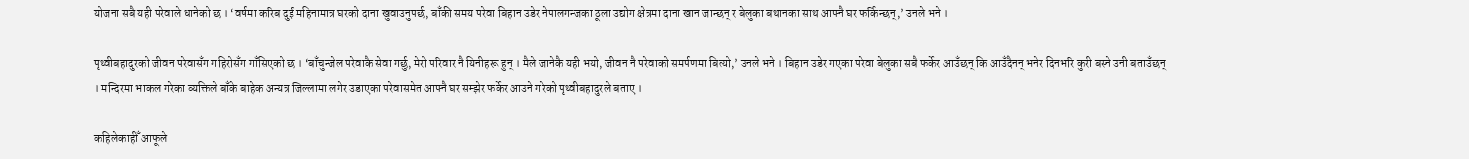योजना सबै यही परेवाले धानेको छ । ‘वर्षमा करिब दुई महिनामात्र घरको दाना खुवाउनुपर्छ, बाँकी समय परेवा बिहान उडेर नेपालगन्जका ठूला उद्योग क्षेत्रमा दाना खान जान्छन् र बेलुका बथानका साथ आफ्नै घर फर्किन्छन्,’ उनले भने ।

पृथ्वीबहादुरको जीवन परेवासँग गहिरोसँग गाँसिएको छ । ‘बाँचुन्जेल परेवाकै सेवा गर्छु, मेरो परिवार नै यिनीहरू हुन् । मैले जानेकै यही भयो, जीवन नै परेवाको समर्पणमा बित्यो,’ उनले भने । बिहान उडेर गएका परेवा बेलुका सबै फर्केर आउँछन् कि आउँदैनन् भनेर दिनभरि कुरी बस्ने उनी बताउँछन् । मन्दिरमा भाकल गरेका व्यक्तिले बाँके बाहेक अन्यत्र जिल्लामा लगेर उडाएका परेवासमेत आफ्नै घर सम्झेर फर्केर आउने गरेको पृथ्वीबहादुरले बताए ।

कहिलेकाहीँ आफूले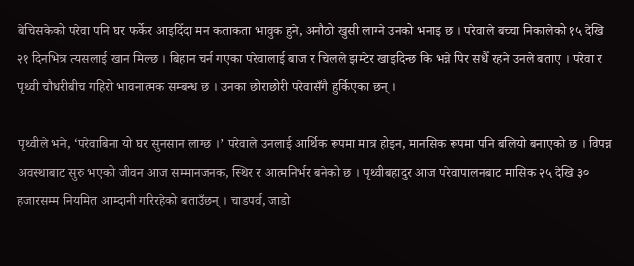बेचिसकेको परेवा पनि घर फर्केर आइदिँदा मन कताकता भावुक हुने, अनौठो खुसी लाग्ने उनको भनाइ छ । परेवाले बच्चा निकालेको १५ देखि २१ दिनभित्र त्यसलाई खान मिल्छ । बिहान चर्न गएका परेवालाई बाज र चिलले झम्टेर खाइदिन्छ कि भन्ने पिर सधैँ रहने उनले बताए । परेवा र पृथ्वी चौधरीबीच गहिरो भावनात्मक सम्बन्ध छ । उनका छोराछोरी परेवासँगै हुर्किएका छन् ।

पृथ्वीले भने, ‘परेवाबिना यो घर सुनसान लाग्छ ।’ परेवाले उनलाई आर्थिक रूपमा मात्र होइन, मानसिक रूपमा पनि बलियो बनाएको छ । विपन्न अवस्थाबाट सुरु भएको जीवन आज सम्मानजनक, स्थिर र आत्मनिर्भर बनेको छ । पृथ्वीबहादुर आज परेवापालनबाट मासिक २५ देखि ३० हजारसम्म नियमित आम्दानी गरिरहेको बताउँछन् । चाडपर्व, जाडो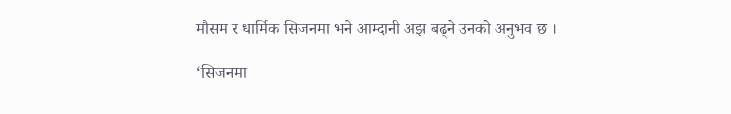मौसम र धार्मिक सिजनमा भने आम्दानी अझ बढ्ने उनको अनुभव छ ।

‘सिजनमा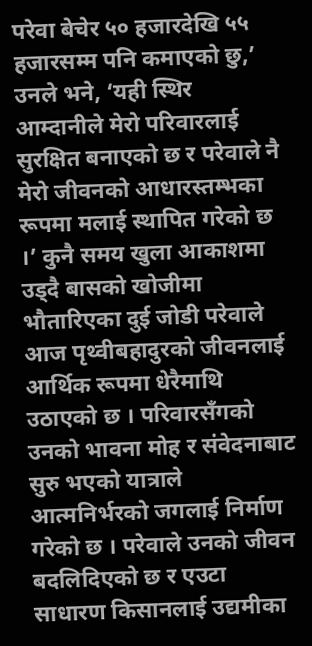परेवा बेचेर ५० हजारदेखि ५५ हजारसम्म पनि कमाएको छु,’ उनले भने, ‘यही स्थिर आम्दानीले मेरो परिवारलाई सुरक्षित बनाएको छ र परेवाले नै मेरो जीवनको आधारस्तम्भका रूपमा मलाई स्थापित गरेको छ ।’ कुनै समय खुला आकाशमा उड्दै बासको खोजीमा भौतारिएका दुई जोडी परेवाले आज पृथ्वीबहादुरको जीवनलाई आर्थिक रूपमा धेरैमाथि उठाएको छ । परिवारसँगको उनको भावना मोह र संवेदनाबाट सुरु भएको यात्राले आत्मनिर्भरको जगलाई निर्माण गरेको छ । परेवाले उनको जीवन बदलिदिएको छ र एउटा साधारण किसानलाई उद्यमीका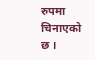रुपमा चिनाएको छ ।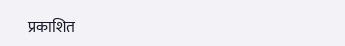प्रकाशित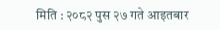मिति : २०८२ पुस २७ गते आइतबार